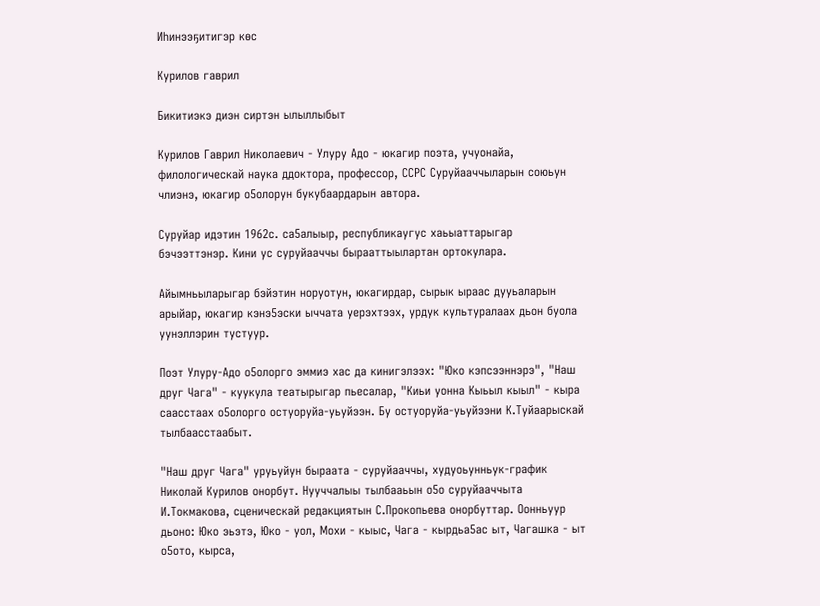Иһинээҕитигэр көс

Курилов гаврил

Бикитиэкэ диэн сиртэн ылыллыбыт

Курилов Гаврил Николаевич - Улуру Адо - юкагир поэта, учуонайа, филологическай наука ддоктора, профессор, ССРС Суруйааччыларын союьун члиэнэ, юкагир о5олорун букубаардарын автора.

Суруйар идэтин 1962с. са5алыыр, республикаугус хаьыаттарыгар бэчээттэнэр. Кини ус суруйааччы бырааттыылартан ортокулара.

Айымньыларыгар бэйэтин норуотун, юкагирдар, сырык ыраас дууьаларын арыйар, юкагир кэнэ5эски ыччата уерэхтээх, урдук культуралаах дьон буола уунэллэрин тустуур.

Поэт Улуру-Адо о5олорго эммиэ хас да кинигэлээх: "Юко кэпсээннэрэ", "Наш друг Чага" - куукула театырыгар пьесалар, "Киьи уонна Кыьыл кыыл" - кыра саасстаах о5олорго остуоруйа-уьуйээн. Бу остуоруйа-уьуйээни К.Туйаарыскай тылбаасстаабыт.

"Наш друг Чага" уруьуйун быраата - суруйааччы, худуоьунньук-график Николай Курилов онорбут. Нууччалыы тылбааьын о5о суруйааччыта И.Токмакова, сценическай редакциятын С.Прокопьева онорбуттар. Оонньуур дьоно: Юко эьэтэ, Юко - уол, Мохи - кыыс, Чага - кырдьа5ас ыт, Чагашка - ыт о5ото, кырса,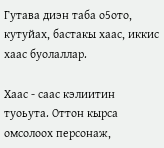Гутава диэн таба о5ото, кутуйах, бастакы хаас, иккис хаас буолаллар.

Хаас - саас кэлиитин туоьута. Оттон кырса омсолоох персонаж,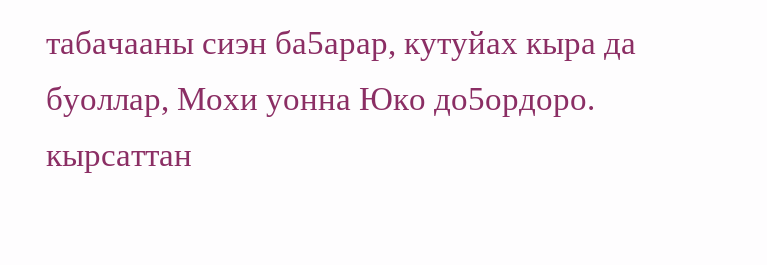табачааны сиэн ба5арар, кутуйах кыра да буоллар, Мохи уонна Юко до5ордоро. кырсаттан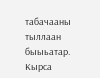табачааны тыллаан быыьатар. Кырса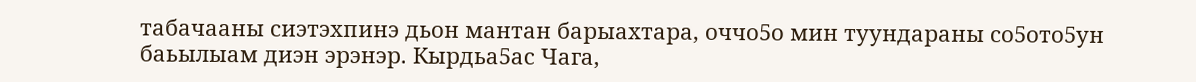табачааны сиэтэхпинэ дьон мантан барыахтара, оччо5о мин туундараны со5ото5ун баьылыам диэн эрэнэр. Кырдьа5ас Чага,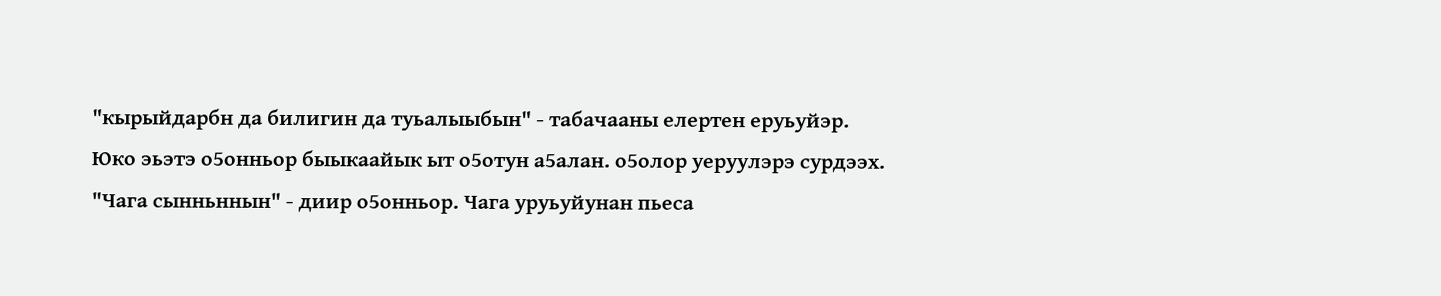"кырыйдарбн да билигин да туьалыыбын" - табачааны елертен еруьуйэр. Юко эьэтэ о5онньор быыкаайык ыт о5отун а5алан. о5олор уеруулэрэ сурдээх. "Чага сынньннын" - диир о5онньор. Чага уруьуйунан пьеса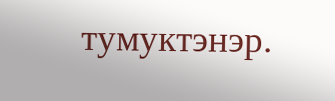тумуктэнэр.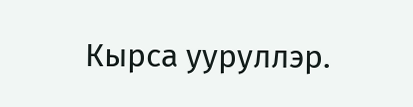Кырса ууруллэр.